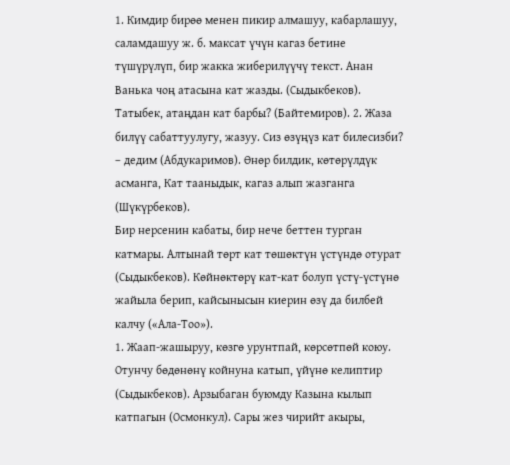1. Кимдир бирөө менен пикир алмашуу, кабарлашуу, саламдашуу ж. б. максат үчүн кагаз бетине түшүрүлүп, бир жакка жиберилүүчү текст. Анан Ванька чоң атасына кат жазды. (Сыдыкбеков). Татыбек, атаңдан кат барбы? (Байтемиров). 2. Жаза билүү сабаттуулугу, жазуу. Сиз өзүңүз кат билесизби? – дедим (Абдукаримов). Өнөр билдик, көтөрүлдүк асманга, Кат тааныдык, кагаз алып жазганга (Шүкүрбеков).
Бир нерсенин кабаты, бир нече беттен турган катмары. Алтынай төрт кат төшөктүн үстүндө отурат (Сыдыкбеков). Көйнөктөрү кат-кат болуп үстү-үстүнө жайыла берип, кайсынысын киерин өзү да билбей калчу («Ала-Тоо»).
1. Жаап-жашыруу, көзгө урунтпай, көрсөтпөй коюу. Отунчу бөдөнөнү койнуна катып, үйүнө келиптир (Сыдыкбеков). Арзыбаган буюмду Казына кылып катпагын (Осмонкул). Сары жез чирийт акыры,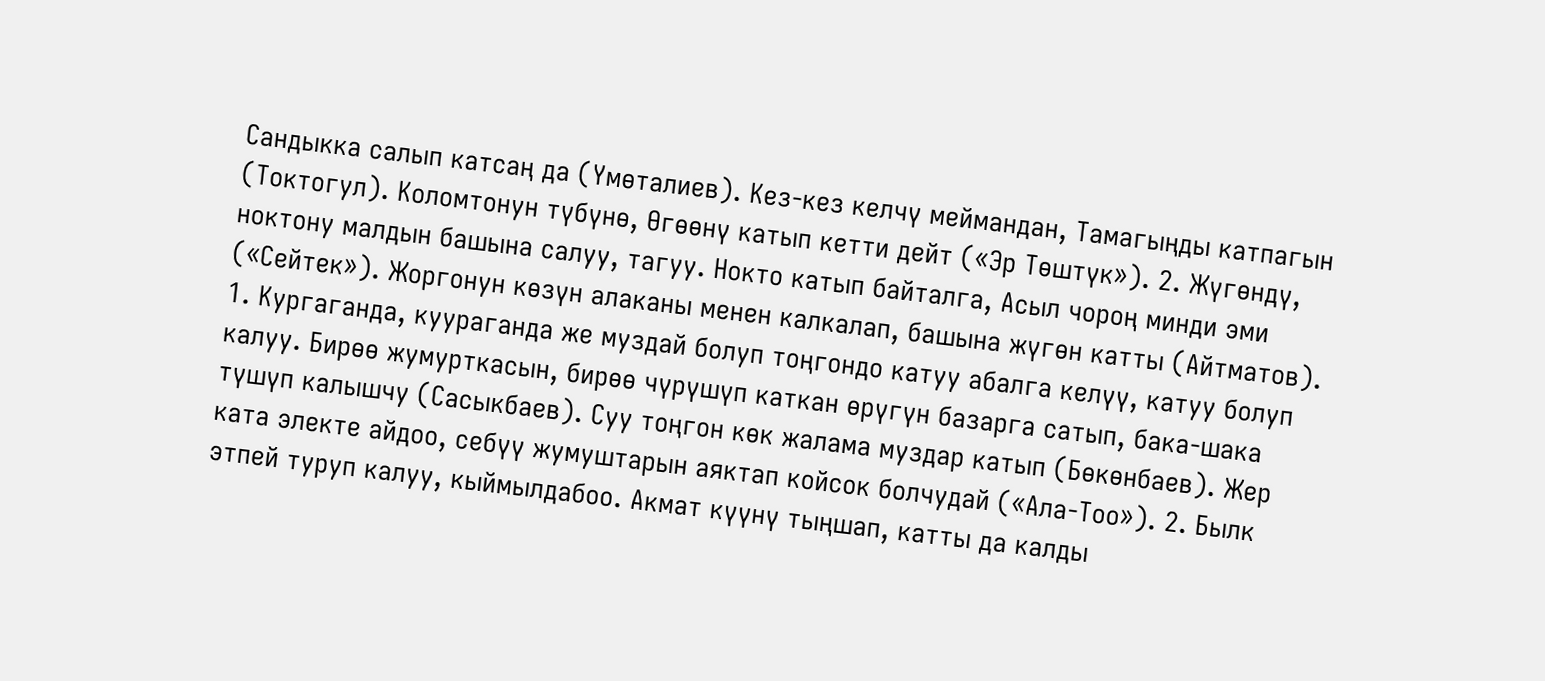Сандыкка салып катсаң да (Үмөталиев). Кез-кез келчү меймандан, Тамагыңды катпагын (Токтогул). Коломтонун түбүнө, Өгөөнү катып кетти дейт («Эр Төштүк»). 2. Жүгөндү, ноктону малдын башына салуу, тагуу. Нокто катып байталга, Асыл чороң минди эми («Сейтек»). Жоргонун көзүн алаканы менен калкалап, башына жүгөн катты (Айтматов).
1. Кургаганда, куураганда же муздай болуп тоңгондо катуу абалга келүү, катуу болуп калуу. Бирөө жумурткасын, бирөө чүрүшүп каткан өрүгүн базарга сатып, бака-шака түшүп калышчу (Сасыкбаев). Суу тоңгон көк жалама муздар катып (Бөкөнбаев). Жер ката электе айдоо, себүү жумуштарын аяктап койсок болчудай («Ала-Тоо»). 2. Былк этпей туруп калуу, кыймылдабоо. Акмат күүнү тыңшап, катты да калды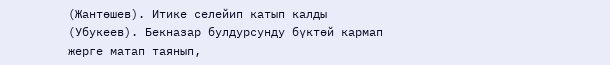(Жантөшев). Итике селейип катып калды (Убукеев). Бекназар булдурсунду бүктөй кармап жерге матап таянып,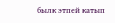былк этпей катып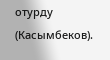отурду (Касымбеков).